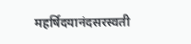महर्षिदयानंदसरस्वती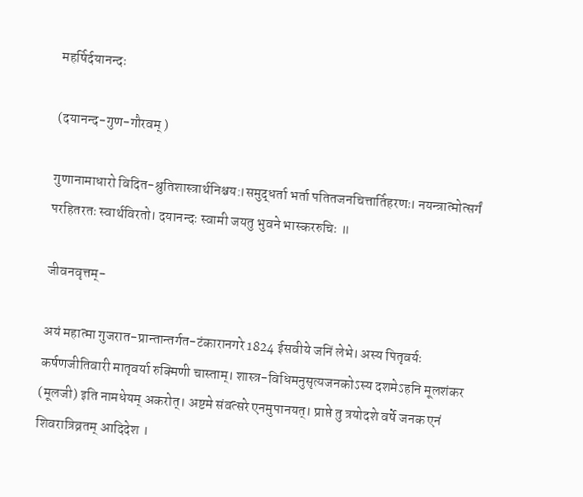महर्षिर्दयानन्दः

(दयानन्द-गुण-गौरवम् )

गुणानामाधारो विदित-श्रुतिशास्त्रार्थनिश्चय:।समुद्धर्ता भर्ता पतितजनचित्तार्तिहरणः। नयन्त्रात्मोत्सर्गं परहितरतः स्वार्थविरतो। दयानन्दः स्वामी जयतु भुवने भास्कररुचिः ॥

जीवनवृत्तम्-

अयं महात्मा गुजरात-प्रान्तान्तर्गत-टंकारानगरे 1824 ईसवीये जनिं लेभे। अस्य पितृवर्यः कर्षणजीतिवारी मातृवर्या रुक्मिणी चास्ताम्। शास्त्र-विधिमनुसृत्यजनकोऽस्य दशमेऽहनि मूलशंकर (मूलजी) इति नामधेयम् अकरोत्। अष्टमे संवत्सरे एनमुपानयत्। प्राप्ते तु त्रयोदशे वर्षे जनक एनं शिवरात्रिव्रतम् आदिदेश ।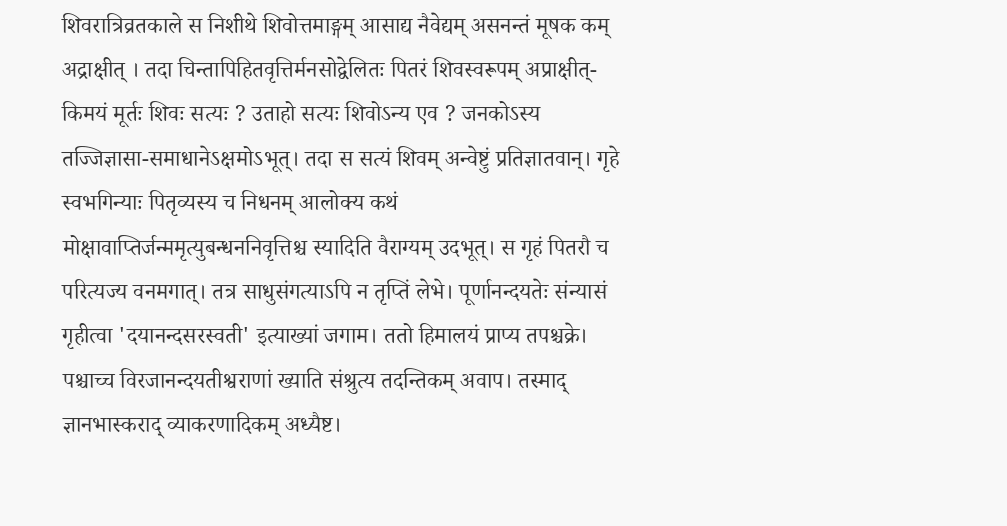शिवरात्रिव्रतकाले स निशीथे शिवोत्तमाङ्गम् आसाद्य नैवेद्यम् असनन्तं मूषक कम् अद्राक्षीत् । तदा चिन्तापिहितवृत्तिर्मनसोद्वेलितः पितरं शिवस्वरूपम् अप्राक्षीत्- किमयं मूर्तः शिवः सत्यः ? उताहो सत्यः शिवोऽन्य एव ? जनकोऽस्य तज्जिज्ञासा-समाधानेऽक्षमोऽभूत्। तदा स सत्यं शिवम् अन्वेष्टुं प्रतिज्ञातवान्। गृहे स्वभगिन्याः पितृव्यस्य च निधनम् आलोक्य कथं मोक्षावाप्तिर्जन्ममृत्युबन्धननिवृत्तिश्च स्यादिति वैराग्यम् उदभूत्। स गृहं पितरौ च परित्यज्य वनमगात्। तत्र साधुसंगत्याऽपि न तृप्तिं लेभे। पूर्णानन्दयतेः संन्यासं गृहीत्वा 'दयानन्दसरस्वती' इत्याख्यां जगाम। ततो हिमालयं प्राप्य तपश्चक्रे। पश्चाच्च विरजानन्दयतीश्वराणां ख्याति संश्रुत्य तदन्तिकम् अवाप। तस्माद् ज्ञानभास्कराद् व्याकरणादिकम् अध्यैष्ट।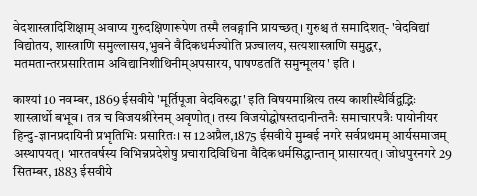वेदशास्त्रादिशिक्षाम् अवाप्य गुरुदक्षिणारूपेण तस्मै लवङ्गानि प्रायच्छत्। गुरुश्च तं समादिशत्- 'वेदविद्यां विद्योतय, शास्त्राणि समुल्लासय,भुवने वैदिकधर्मज्योति प्रज्वालय, सत्यशास्त्राणि समुद्धर, मतमतान्तरप्रसारिताम अविद्यानिशीथिनीम्अपसारय, पाषण्डततिं समुन्मूलय' इति ।

काश्यां 10 नवम्बर, 1869 ईसवीये 'मूर्तिपूजा वेदविरुद्धा' इति विषयमाश्रित्य तस्य काशीस्थैर्विद्वद्भिः शास्त्रार्थो बभूव। तत्र च विजयश्रीरेनम् अवृणोत्। तस्य विजयोद्घोषस्तदानीन्तनैः समाचारपत्रैः पायोनीयर हिन्दु-ज्ञानप्रदायिनी प्रभृतिभिः प्रसारितः। स 12अप्रैल,1875 ईसवीये मुम्बई नगरे सर्वप्रथमम् आर्यसमाजम् अस्थापयत्। भारतवर्षस्य विभिन्नप्रदेशेषु प्रचारादिविधिना वैदिकधर्मसिद्धान्तान् प्रासारयत्। जोधपुरनगरे 29 सितम्बर, 1883 ईसवीये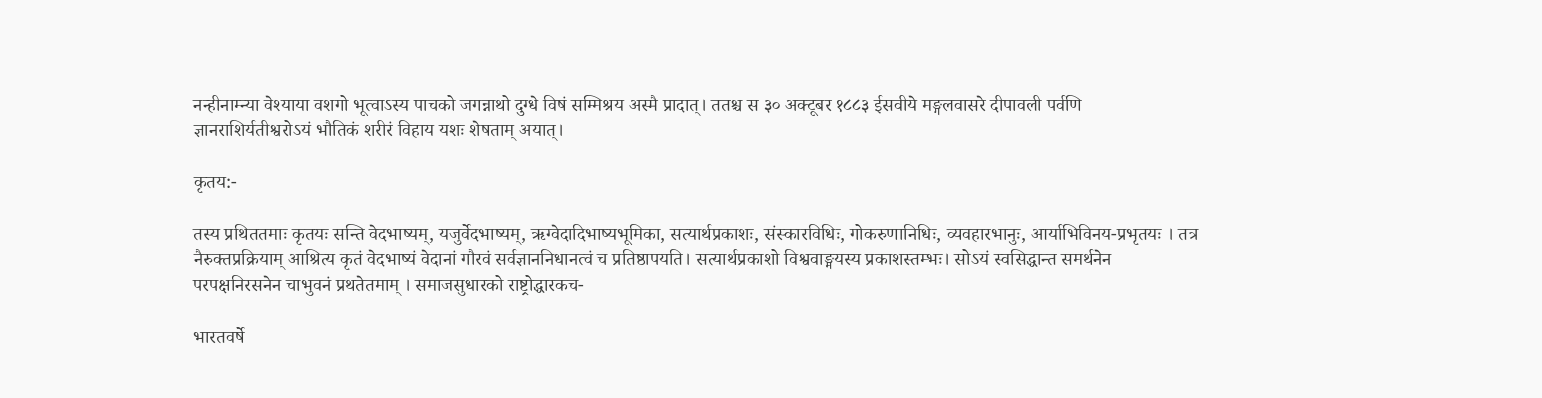नन्हीनाम्न्या वेश्याया वशगो भूत्वाऽस्य पाचको जगन्नाथो दुग्धे विषं सम्मिश्रय अस्मै प्रादात्। ततश्च स ३० अक्टूबर १८८३ ईसवीये मङ्गलवासरे दीपावली पर्वणि ज्ञानराशिर्यतीश्वरोऽयं भौतिकं शरीरं विहाय यशः शेषताम् अयात्।

कृतय:-

तस्य प्रथिततमाः कृतयः सन्ति वेदभाष्यम्, यजुर्वेदभाष्यम्, ऋग्वेदादिभाष्यभूमिका, सत्यार्थप्रकाशः, संस्कारविधिः, गोकरुणानिधिः, व्यवहारभानुः, आर्याभिविनय-प्रभृतयः । तत्र नैरुक्तप्रक्रियाम् आश्रित्य कृतं वेदभाष्यं वेदानां गौरवं सर्वज्ञाननिधानत्वं च प्रतिष्ठापयति। सत्यार्थप्रकाशो विश्ववाङ्मयस्य प्रकाशस्तम्भः। सोऽयं स्वसिद्धान्त समर्थनेन परपक्षनिरसनेन चाभुवनं प्रथतेतमाम् । समाजसुधारको राष्ट्रोद्धारकच-

भारतवर्षे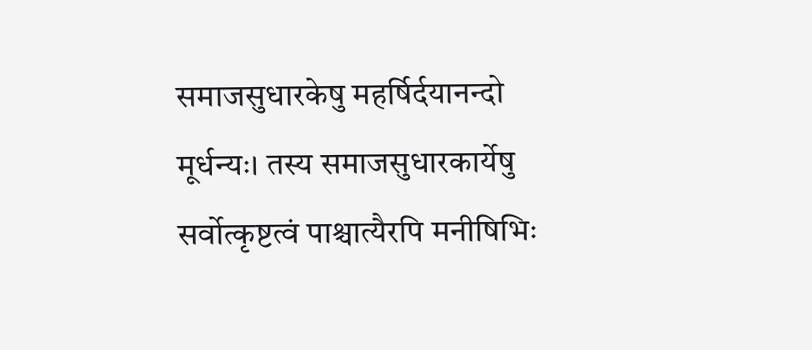समाजसुधारकेषु महर्षिर्दयानन्दो मूर्धन्यः। तस्य समाजसुधारकार्येषु सर्वोत्कृष्टत्वं पाश्चात्यैरपि मनीषिभिः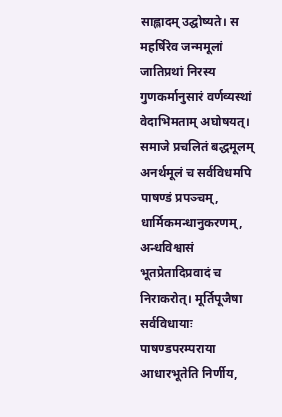साह्लादम् उद्घोष्यते। स महर्षिरेव जन्ममूलां जातिप्रथां निरस्य गुणकर्मानुसारं वर्णव्यस्थां वेदाभिमताम् अघोषयत्। समाजे प्रचलितं बद्धमूलम् अनर्थमूलं च सर्वविधमपि पाषण्डं प्रपञ्चम्, धार्मिकमन्धानुकरणम्, अन्धविश्वासं भूतप्रेतादिप्रवादं च निराकरोत्। मूर्तिपूजैषा सर्वविधायाः पाषण्डपरम्पराया आधारभूतेति निर्णीय,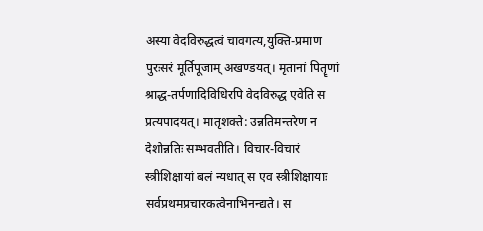अस्या वेदविरुद्धत्वं चावगत्य,युक्ति-प्रमाण पुरःसरं मूर्तिपूजाम् अखण्डयत्। मृतानां पितॄणां श्राद्ध-तर्पणादिविधिरपि वेदविरुद्ध एवेति स प्रत्यपादयत्। मातृशक्ते: उन्नतिमन्तरेण न देशोन्नतिः सम्भवतीति। विचार-विचारं स्त्रीशिक्षायां बलं न्यधात् स एव स्त्रीशिक्षायाः सर्वप्रथमप्रचारकत्वेनाभिनन्द्यते। स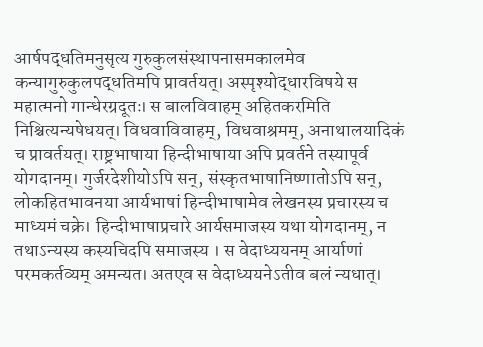आर्षपद्धतिमनुसृत्य गुरुकुलसंस्थापनासमकालमेव कन्यागुरुकुलपद्धतिमपि प्रावर्तयत्। अस्पृश्योद्धारविषये स महात्मनो गान्धेरग्रदूतः। स बालविवाहम् अहितकरमिति निश्चित्यन्यषेधयत्। विधवाविवाहम्, विधवाश्रमम्, अनाथालयादिकं च प्रावर्तयत्। राष्ट्रभाषाया हिन्दीभाषाया अपि प्रवर्तने तस्यापूर्व योगदानम्। गुर्जरदेशीयोऽपि सन्, संस्कृतभाषानिष्णातोऽपि सन्, लोकहितभावनया आर्यभाषां हिन्दीभाषामेव लेखनस्य प्रचारस्य च माध्यमं चक्रे। हिन्दीभाषाप्रचारे आर्यसमाजस्य यथा योगदानम्, न तथाऽन्यस्य कस्यचिदपि समाजस्य । स वेदाध्ययनम् आर्याणां परमकर्तव्यम् अमन्यत। अतएव स वेदाध्ययनेऽतीव बलं न्यधात्।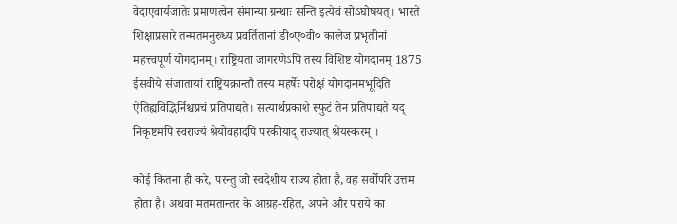वेदाएवार्यजातेः प्रमाणत्वेन संमान्या ग्रन्थाः सन्ति इत्येवं सोऽघोषयत्। भारते शिक्षाप्रसारे तन्मतमनुरुध्य प्रवर्तितानां डी०ए०वी० कालेज प्रभृतीनां महत्त्वपूर्ण योगदानम्। राष्ट्रियता जागरणेऽपि तस्य विशिष्ट योगदानम् 1875 ईसवीये संजातायां राष्ट्रियक्रान्तौ तस्य महर्षेः परोक्षं योगदानमभूदिति ऐतिह्यविद्भिर्निश्चप्रचं प्रतिपाद्यते। सत्यार्थप्रकाशे स्फुटं तेन प्रतिपाद्यते यद् निकृष्टमपि स्वराज्यं श्रेयोवहादपि परकीयाद् राज्यात् श्रेयस्करम् ।

कोई कितना ही करे, परन्तु जो स्वदेशीय राज्य होता है, वह सर्वोपरि उत्तम होता है। अथवा मतमतान्तर के आग्रह-रहित, अपने और पराये का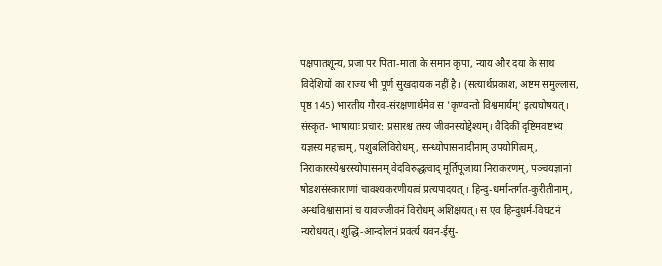पक्षपातशून्य, प्रजा पर पिता-माता के समान कृपा, न्याय और दया के साथ विदेशियों का राज्य भी पूर्ण सुखदायक नहीं है। (सत्यार्थप्रकाश, अष्टम समुल्लास, पृष्ठ 145) भारतीय गौरव-संरक्षणार्थमेव स 'कृण्वन्तो विश्वमार्यम्' इत्यघोषयत्। संस्कृत- भाषायाः प्रचार: प्रसारश्च तस्य जीवनस्योद्देश्यम्। वैदिकीं दृष्टिमवष्टभ्य यज्ञस्य महत्त्वम्, पशुबलिविरोधम्, सन्ध्योपासनादीनाम् उपयोगित्वम्, निराकारस्येश्वरस्योपासनम् वेदविरुद्धत्वाद् मूर्तिपूजाया निराकरणम्, पञ्चयज्ञानां षोडशसंस्काराणां चावश्यकरणीयत्वं प्रत्यपादयत् । हिन्दु-धर्मान्तर्गत-कुरीतीनाम्, अन्धविश्वासानां च यावज्जीवनं विरोधम् अशिक्षयत्। स एव हिन्दुधर्म-विघटनं न्यरोधयत्। शुद्धि-आन्दोलनं प्रवर्त्य यवन-ईसु-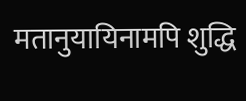मतानुयायिनामपि शुद्धि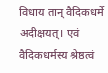विधाय तान् वैदिकधर्मे अदीक्षयत्। एवं वैदिकधर्मस्य श्रेष्ठत्वं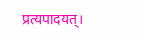प्रत्यपादयत्।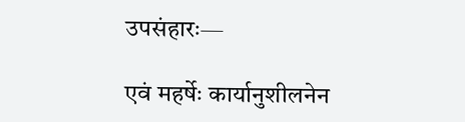उपसंहारः—

एवं महर्षेः कार्यानुशीलनेन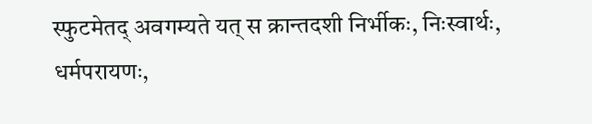स्फुटमेतद् अवगम्यते यत् स क्रान्तदशी निर्भीकः, निःस्वार्थः, धर्मपरायणः,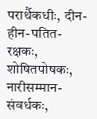परार्थैकधीः, दीन-हीन-पतित-रक्षकः, शोषितपोषकः, नारीसम्मान-संवर्धकः,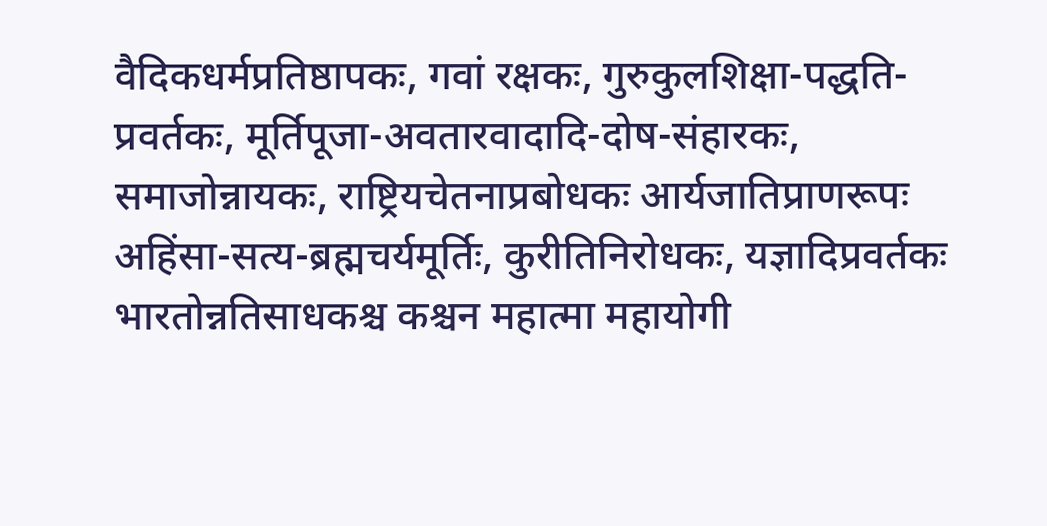वैदिकधर्मप्रतिष्ठापकः, गवां रक्षकः, गुरुकुलशिक्षा-पद्धति- प्रवर्तकः, मूर्तिपूजा-अवतारवादादि-दोष-संहारकः, समाजोन्नायकः, राष्ट्रियचेतनाप्रबोधकः आर्यजातिप्राणरूपः अहिंसा-सत्य-ब्रह्मचर्यमूर्तिः, कुरीतिनिरोधकः, यज्ञादिप्रवर्तकः भारतोन्नतिसाधकश्च कश्चन महात्मा महायोगी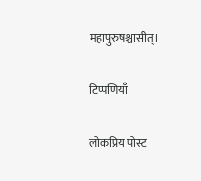महापुरुषश्चासीत्।

टिप्पणियाँ

लोकप्रिय पोस्ट